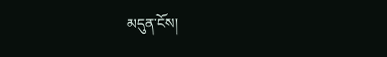མདུན་ངོས།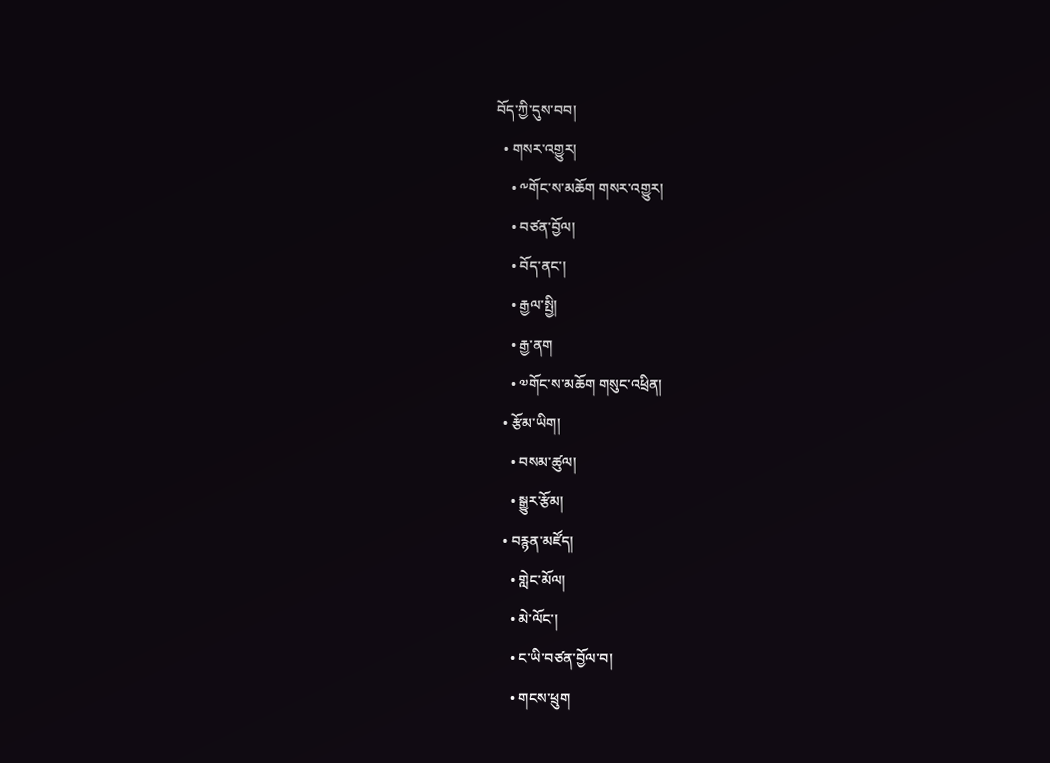བོད་ཀྱི་དུས་བབ།
  • གསར་འགྱུར།
    • ༸གོང་ས་མཆོག གསར་འགྱུར།
    • བཙན་བྱོལ།
    • བོད་ནང་།
    • རྒྱལ་སྤྱི།
    • རྒྱ་ནག
    • ༧གོང་ས་མཆོག གསུང་འཕྲིན།
  • རྩོམ་ཡིག།
    • བསམ་ཚུལ།
    • སྒྱུར་རྩོམ།
  • བརྙན་མཛོད།
    • གླེང་མོལ།
    • མེ་ལོང་།
    • ང་ཡི་བཙན་བྱོལ་བ།
    • གངས་ཕྲུག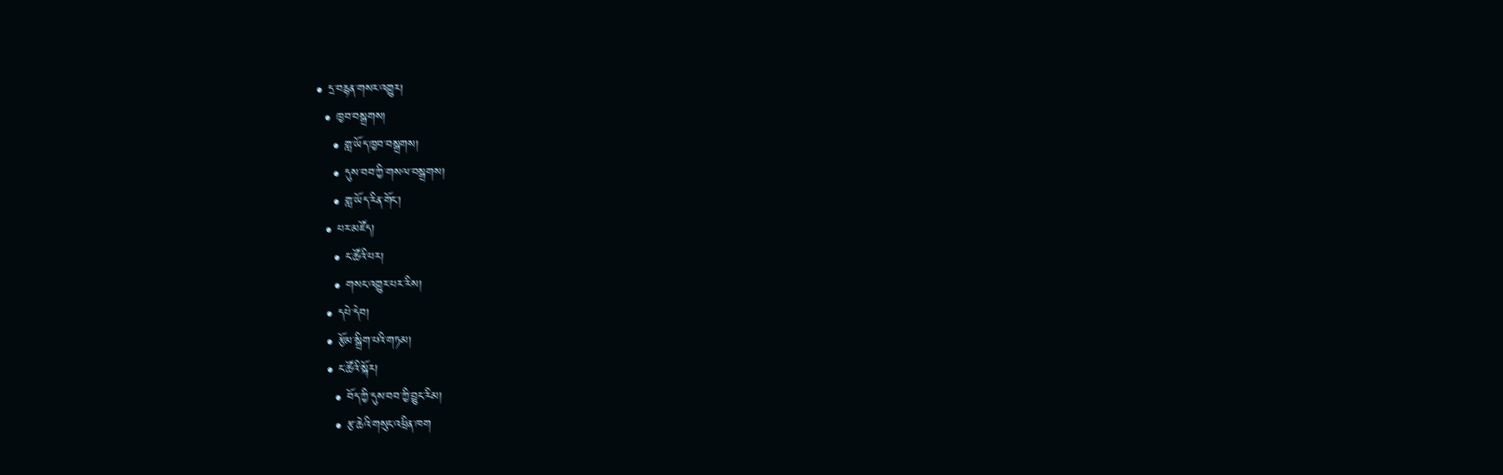• དྲ་བརྙན་གསར་འགྱུར།
  • ཁྱབ་བསྒྲགས།
    • གླ་ཡོད་ཁྱབ་བསྒྲགས།
    • དུས་བབ་ཀྱི་གསལ་བསྒྲགས།
    • གླ་ཡོད་རིན་གོང་།
  • པར་མཛོད།
    • ང་ཚོའི་པར།
    • གསང་འགྱུར་པར་རིས།
  • དཔེ་དེབ།
  • རྩོམ་སྒྲིག་པའི་གཏམ།
  • ང་ཚོའི་སྐོར།
    • བོད་ཀྱི་དུས་བབ་ཀྱི་བྱུང་རིམ།
    • རྩ་ཆེའི་གསུང་འཕྲིན་ཁག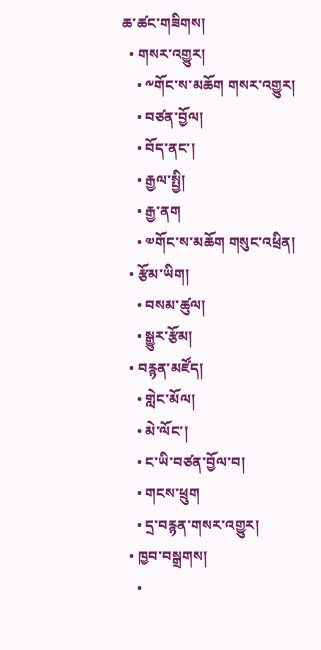ཆ་ཚང་གཟིགས།
  • གསར་འགྱུར།
    • ༸གོང་ས་མཆོག གསར་འགྱུར།
    • བཙན་བྱོལ།
    • བོད་ནང་།
    • རྒྱལ་སྤྱི།
    • རྒྱ་ནག
    • ༧གོང་ས་མཆོག གསུང་འཕྲིན།
  • རྩོམ་ཡིག།
    • བསམ་ཚུལ།
    • སྒྱུར་རྩོམ།
  • བརྙན་མཛོད།
    • གླེང་མོལ།
    • མེ་ལོང་།
    • ང་ཡི་བཙན་བྱོལ་བ།
    • གངས་ཕྲུག
    • དྲ་བརྙན་གསར་འགྱུར།
  • ཁྱབ་བསྒྲགས།
    •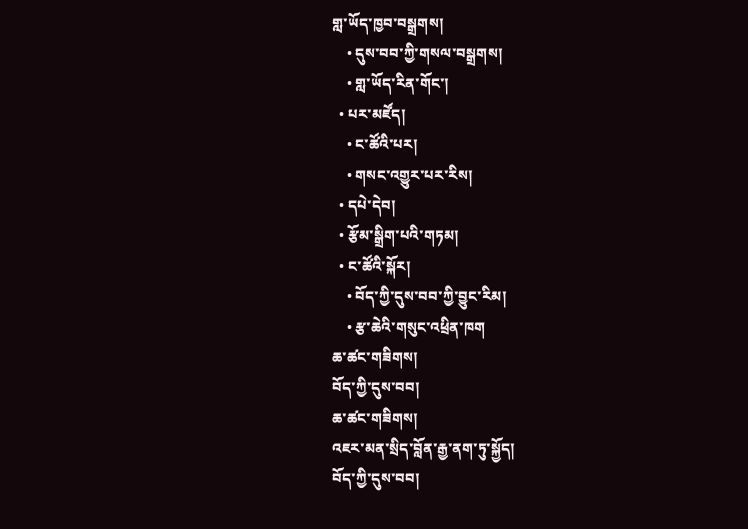གླ་ཡོད་ཁྱབ་བསྒྲགས།
    • དུས་བབ་ཀྱི་གསལ་བསྒྲགས།
    • གླ་ཡོད་རིན་གོང་།
  • པར་མཛོད།
    • ང་ཚོའི་པར།
    • གསང་འགྱུར་པར་རིས།
  • དཔེ་དེབ།
  • རྩོམ་སྒྲིག་པའི་གཏམ།
  • ང་ཚོའི་སྐོར།
    • བོད་ཀྱི་དུས་བབ་ཀྱི་བྱུང་རིམ།
    • རྩ་ཆེའི་གསུང་འཕྲིན་ཁག
ཆ་ཚང་གཟིགས།
བོད་ཀྱི་དུས་བབ།
ཆ་ཚང་གཟིགས།
འཇར་མན་སྲིད་བློན་རྒྱ་ནག་ཏུ་སྐྱོད།
བོད་ཀྱི་དུས་བབ།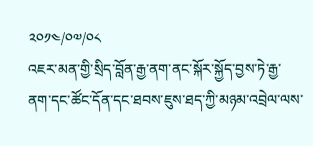༢༠༡༤/༠༧/༠༨
འཇར་མན་གྱི་སྲིད་བློན་རྒྱ་ནག་ནང་སྐོར་སྐྱོད་བྱས་ཏེ་རྒྱ་ནག་དང་ཚོང་དོན་དང་ཐབས་ཇུས་ཐད་ཀྱི་མཉམ་འབྲེལ་ལས་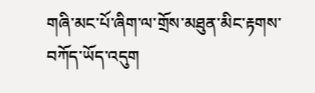གཞི་མང་པོ་ཞིག་ལ་གྲོས་མཐུན་མིང་རྟགས་བཀོད་ཡོད་འདུག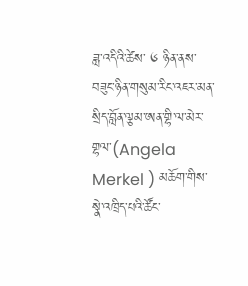ཟླ་འདིའི་ཚེས་ ༦ ཉིན་ནས་བཟུང་ཉིན་གསུམ་རིང་འཇར་མན་སྲིད་བློན་ལྕམ་ཨན་གྷི་ལ་མེར་གྷལ་(Angela Merkel ) མཆོག་གིས་སྣེ་འཁྲིད་པའི་ཚོང་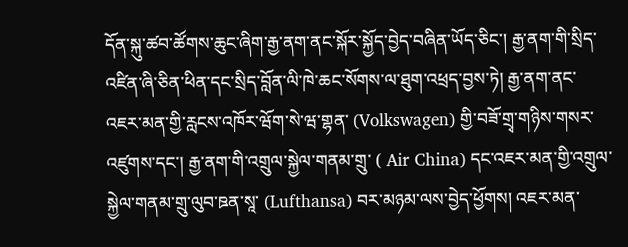དོན་སྐུ་ཚབ་ཚོགས་ཆུང་ཞིག་རྒྱ་ནག་ནང་སྐོར་སྐྱོད་བྱེད་བཞིན་ཡོད་ཅིང་། རྒྱ་ནག་གི་སྲིད་འཛིན་ཞི་ཅིན་ཕིན་དང་སྲིད་བློན་ལི་ཁེ་ཆང་སོགས་ལ་ཐུག་འཕྲད་བྱས་ཏེ། རྒྱ་ནག་ནང་འཇར་མན་གྱི་རླངས་འཁོར་ཝོག་སེ་ཝ་གྷན་ (Volkswagen) གྱི་བཟོ་གྲྭ་གཉིས་གསར་འཛུགས་དང་། རྒྱ་ནག་གི་འགྲུལ་སྐྱེལ་གནམ་གྲུ་ ( Air China) དང་འཇར་མན་གྱི་འགྲུལ་སྐྱེལ་གནམ་གྲུ་ལུབ་ཋན་སཱ་ (Lufthansa) བར་མཉམ་ལས་བྱེད་ཕྱོགས། འཇར་མན་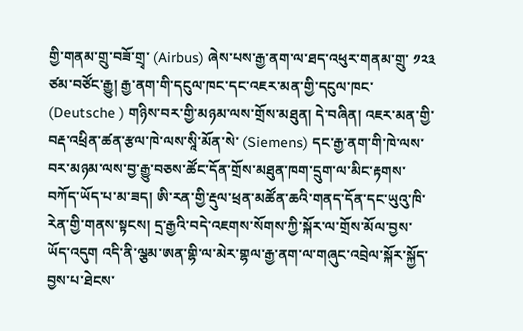གྱི་གནམ་གྲུ་བཟོ་གྲྭ་ (Airbus) ཞེས་པས་རྒྱ་ནག་ལ་ཐད་འཕུར་གནམ་གྲུ་ ༡༢༣ ཙམ་བཙོང་རྒྱུ། རྒྱ་ནག་གི་དངུལ་ཁང་དང་འཇར་མན་གྱི་དངུལ་ཁང་ (Deutsche ) གཉིས་བར་གྱི་མཉམ་ལས་གྲོས་མཐུན། དེ་བཞིན། འཇར་མན་གྱི་བརྡ་འཕྲིན་ཚན་རྩལ་ཁེ་ལས་སཱི་མོན་སེ་ (Siemens) དང་རྒྱ་ནག་གི་ཁེ་ལས་བར་མཉམ་ལས་བྱ་རྒྱུ་བཅས་ཚོང་དོན་གྲོས་མཐུན་ཁག་དྲུག་ལ་མིང་རྟགས་བཀོད་ཡོད་པ་མ་ཟད། ཨི་རན་གྱི་རྡུལ་ཕྲན་མཚོན་ཆའི་གནད་དོན་དང་ཡུའུ་ཁི་རེན་གྱི་གནས་སྟངས། དྲ་རྒྱའི་བདེ་འཇགས་སོགས་ཀྱི་སྐོར་ལ་གྲོས་མོལ་བྱས་ཡོད་འདུག འདི་ནི་ལྕམ་ཨན་གྷི་ལ་མེར་གྷལ་རྒྱ་ནག་ལ་གཞུང་འབྲེལ་སྐོར་སྐྱོད་བྱས་པ་ཐེངས་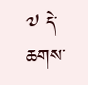༧ དེ་ཆགས་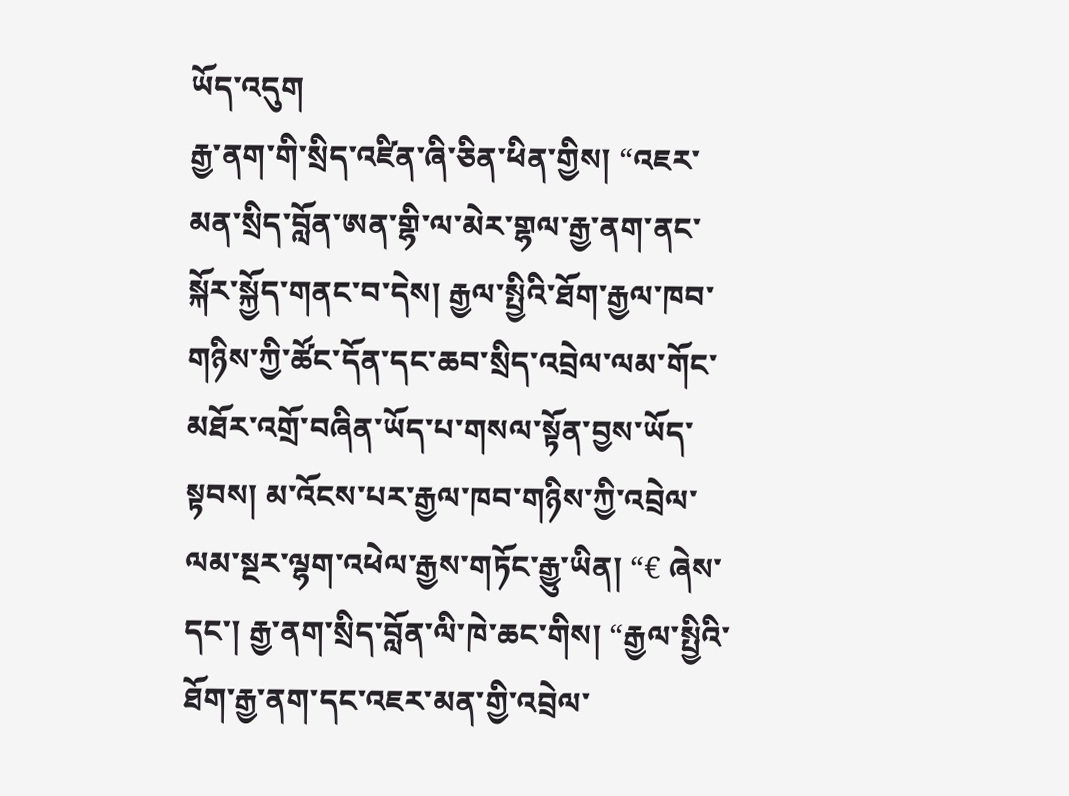ཡོད་འདུག
རྒྱ་ནག་གི་སྲིད་འཛིན་ཞི་ཅིན་ཕིན་གྱིས། “འཇར་མན་སྲིད་བློན་ཨན་གྷི་ལ་མེར་གྷལ་རྒྱ་ནག་ནང་སྐོར་སྐྱོད་གནང་བ་དེས། རྒྱལ་སྤྱིའི་ཐོག་རྒྱལ་ཁབ་གཉིས་ཀྱི་ཚོང་དོན་དང་ཆབ་སྲིད་འབྲེལ་ལམ་གོང་མཐོར་འགྲོ་བཞིན་ཡོད་པ་གསལ་སྟོན་བྱས་ཡོད་སྟབས། མ་འོངས་པར་རྒྱལ་ཁབ་གཉིས་ཀྱི་འབྲེལ་ལམ་སྔར་ལྷག་འཕེལ་རྒྱས་གཏོང་རྒྱུ་ཡིན། “€ ཞེས་དང་། རྒྱ་ནག་སྲིད་བློན་ལི་ཁེ་ཆང་གིས། “རྒྱལ་སྤྱིའི་ཐོག་རྒྱ་ནག་དང་འཇར་མན་གྱི་འབྲེལ་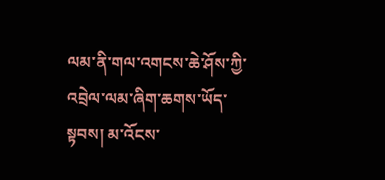ལམ་ནི་གལ་འགངས་ཆེ་ཤོས་ཀྱི་འབྲེལ་ལམ་ཞིག་ཆགས་ཡོད་སྟབས། མ་འོངས་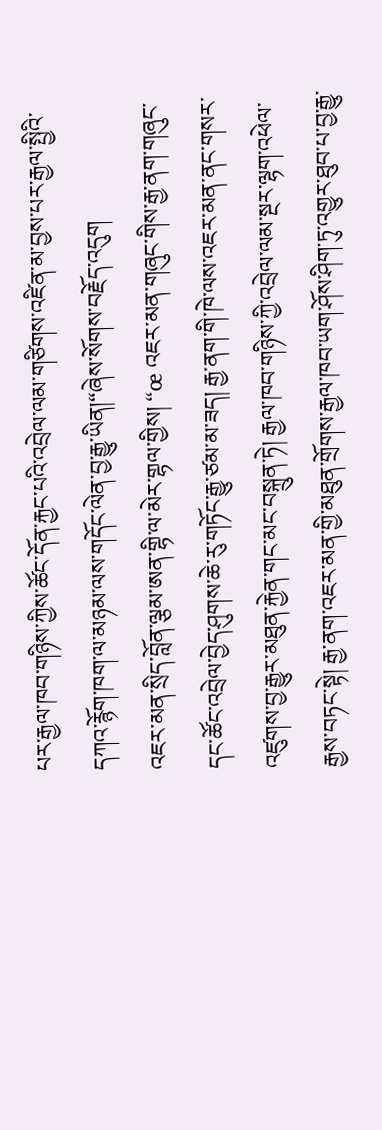པར་རྒྱལ་ཁབ་གཉིས་ཀྱིས་ཚོང་དོན་རྐྱང་པའི་འབྲེལ་ལམ་གཙིགས་འཛིན་མ་བྱས་པར་རྒྱལ་སྤྱིའི་དཀའ་རྙོག་ཁག་ལ་མཉམ་ལས་གདོང་ལེན་བྱ་རྒྱུ་ཡིན།“ཞེས་སོགས་བརྗོད་འདུག
འཇར་མན་སྲིད་བློན་ལྕམ་ཨན་གྷི་ལ་མེར་གྷལ་གྱིས། “œ འཇར་མན་གཞུང་གིས་རྒྱ་ནག་གཞུང་དང་ཚོང་འབྲེལ་བྱེད་ཤུགས་ཆེ་རུ་གཏོང་རྒྱུ་ཙམ་མ་ཟད། རྒྱ་ནག་གི་ཁེ་ལས་འཇར་མན་ནང་གསར་འཛུགས་བྱ་རྒྱུར་མཐུན་རྐྱེན་གང་མང་བསྐྲུན་ཏེ། རྒྱལ་ཁབ་གཉིས་ཀྱི་འབྲེལ་ལམ་སྔར་ལྷག་འཕེལ་རྒྱས་བཏང་སྟེ། རྒྱ་ནག་འཇར་མན་གྱི་མཐུན་གྲོགས་རྒྱལ་ཁབ་ཡག་ཤོས་ཤིག་ཏུ་འགྱུར་ཐུབ་པ་བྱ་རྒྱུ་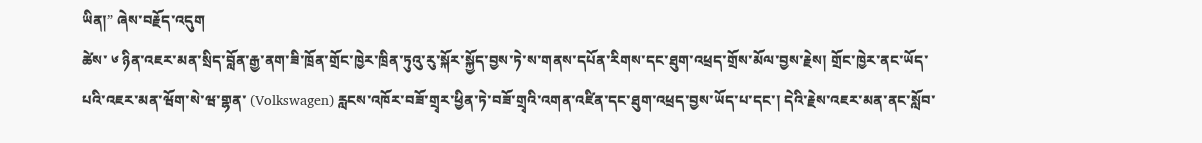ཡིན།” ཞེས་བརྗོད་འདུག
ཚེས་ ༦ ཉིན་འཇར་མན་སྲིད་བློན་རྒྱ་ནག་ཟི་ཁྲོན་གྲོང་ཁྱེར་ཁྲིན་ཏུའུ་རུ་སྐོར་སྐྱོད་བྱས་ཏེ་ས་གནས་དཔོན་རིགས་དང་ཐུག་འཕྲད་གྲོས་མོལ་བྱས་རྗེས། གྲོང་ཁྱེར་ནང་ཡོད་པའི་འཇར་མན་ཝོག་སེ་ཝ་གྷན་ (Volkswagen) རླངས་འཁོར་བཟོ་གྲྭར་ཕྱིན་ཏེ་བཟོ་གྲྭའི་འགན་འཛིན་དང་ཐུག་འཕྲད་བྱས་ཡོད་པ་དང་། དེའི་རྗེས་འཇར་མན་ནང་སློབ་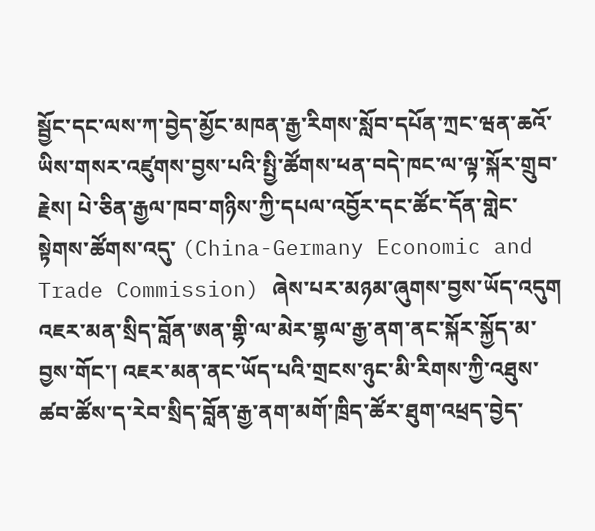སྦྱོང་དང་ལས་ཀ་བྱེད་མྱོང་མཁན་རྒྱ་རིགས་སློབ་དཔོན་ཀྲང་ཝན་ཆའོ་ཡིས་གསར་འཛུགས་བྱས་པའི་སྤྱི་ཚོགས་ཕན་བདེ་ཁང་ལ་ལྟ་སྐོར་གྲུབ་རྗེས། པེ་ཅིན་རྒྱལ་ཁབ་གཉིས་ཀྱི་དཔལ་འབྱོར་དང་ཚོང་དོན་གླེང་སྟེགས་ཚོགས་འདུ་ (China-Germany Economic and Trade Commission) ཞེས་པར་མཉམ་ཞུགས་བྱས་ཡོད་འདུག
འཇར་མན་སྲིད་བློན་ཨན་གྷི་ལ་མེར་གྷལ་རྒྱ་ནག་ནང་སྐོར་སྐྱོད་མ་བྱས་གོང་། འཇར་མན་ནང་ཡོད་པའི་གྲངས་ཉུང་མི་རིགས་ཀྱི་འཐུས་ཚབ་ཚོས་ད་རེབ་སྲིད་བློན་རྒྱ་ནག་མགོ་ཁྲིད་ཚོར་ཐུག་འཕྲད་བྱེད་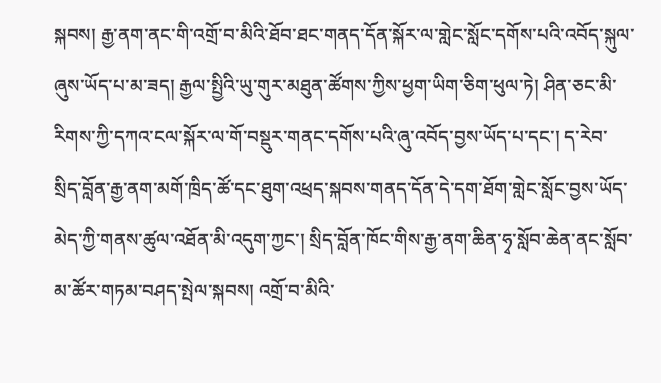སྐབས། རྒྱ་ནག་ནང་གི་འགྲོ་བ་མིའི་ཐོབ་ཐང་གནད་དོན་སྐོར་ལ་གླེང་སློང་དགོས་པའི་འབོད་སྐུལ་ཞུས་ཡོད་པ་མ་ཟད། རྒྱལ་སྤྱིའི་ཡུ་གུར་མཐུན་ཚོགས་ཀྱིས་ཕྱག་ཡིག་ཅིག་ཕུལ་ཏེ། ཤིན་ཅང་མི་རིགས་ཀྱི་དཀའ་ངལ་སྐོར་ལ་གོ་བསྡུར་གནང་དགོས་པའི་ཞུ་འབོད་བྱས་ཡོད་པ་དང་། ད་རེབ་སྲིད་བློན་རྒྱ་ནག་མགོ་ཁྲིད་ཚོ་དང་ཐུག་འཕྲད་སྐབས་གནད་དོན་དེ་དག་ཐོག་གླེང་སློང་བྱས་ཡོད་མེད་ཀྱི་གནས་ཚུལ་འཐོན་མི་འདུག་ཀྱང་། སྲིད་བློན་ཁོང་གིས་རྒྱ་ནག་ཆིན་ཧྭ་སློབ་ཆེན་ནང་སློབ་མ་ཚོར་གཏམ་བཤད་སྤེལ་སྐབས། འགྲོ་བ་མིའི་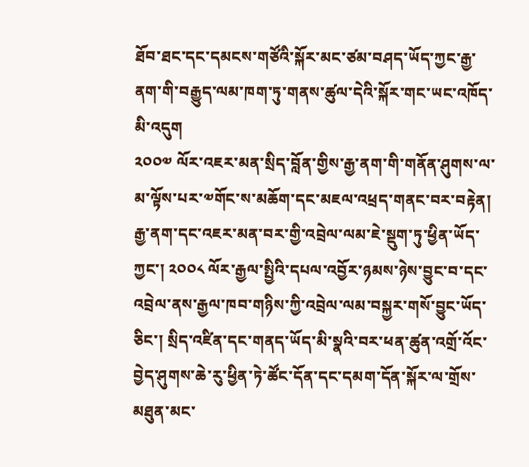ཐོབ་ཐང་དང་དམངས་གཙོའི་སྐོར་མང་ཙམ་བཤད་ཡོད་ཀྱང་རྒྱ་ནག་གི་བརྒྱུད་ལམ་ཁག་ཏུ་གནས་ཚུལ་དེའི་སྐོར་གང་ཡང་འཁོད་མི་འདུག
༢༠༠༧ ལོར་འཇར་མན་སྲིད་བློན་གྱིས་རྒྱ་ནག་གི་གནོན་ཤུགས་ལ་མ་ལྟོས་པར་༧གོང་ས་མཆོག་དང་མཇལ་འཕྲད་གནང་བར་བརྟེན། རྒྱ་ནག་དང་འཇར་མན་བར་གྱི་འབྲེལ་ལམ་ཇེ་སྡུག་ཏུ་ཕྱིན་ཡོད་ཀྱང་། ༢༠༠༨ ལོར་རྒྱལ་སྤྱིའི་དཔལ་འབྱོར་ཉམས་ཉེས་བྱུང་བ་དང་འབྲེལ་ནས་རྒྱལ་ཁབ་གཉིས་ཀྱི་འབྲེལ་ལམ་བསྐྱར་གསོ་བྱུང་ཡོད་ཅིང་། སྲིད་འཛིན་དང་གནད་ཡོད་མི་སྣའི་བར་ཕན་ཚུན་འགྲོ་འོང་བྱེད་ཤུགས་ཆེ་རུ་ཕྱིན་ཏེ་ཚོང་དོན་དང་དམག་དོན་སྐོར་ལ་གྲོས་མཐུན་མང་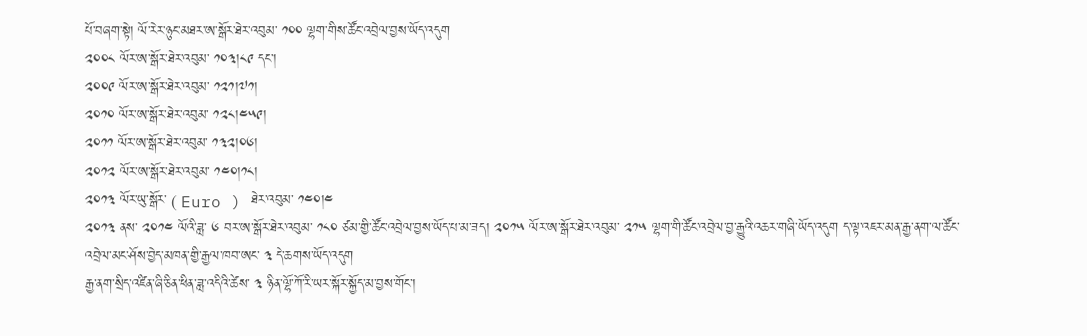པོ་བཞག་སྟེ། ལོ་རེར་ཉུང་མཐར་ཨ་སྒོར་ཐེར་འབུམ་ ༡༠༠ ལྷག་གིས་ཚོང་འབྲེལ་བྱས་ཡོད་འདུག
༢༠༠༨ ལོར་ཨ་སྒོར་ཐེར་འབུམ་ ༡༠༣།༨༩ དང་།
༢༠༠༩ ལོར་ཨ་སྒོར་ཐེར་འབུམ་ ༡༢༡།༧༡།
༢༠༡༠ ལོར་ཨ་སྒོར་ཐེར་འབུམ་ ༡༢༨།༤༥༩།
༢༠༡༡ ལོར་ཨ་སྒོར་ཐེར་འབུམ་ ༡༣༢།༠༦།
༢༠༡༢ ལོར་ཨ་སྒོར་ཐེར་འབུམ་ ༡༤༠།༡༨།
༢༠༡༣ ལོར་ཡུ་སྒོར་ ( Euro ) ཐེར་འབུམ་ ༡༤༠།༤
༢༠༡༣ ནས་ ༢༠༡༤ ལོའི་ཟླ་ ༦ བར་ཨ་སྒོར་ཐེར་འབུམ་ ༡༨༠ ཙམ་གྱི་ཚོང་འབྲེལ་བྱས་ཡོད་པ་མ་ཟད། ༢༠༡༥ ལོར་ཨ་སྒོར་ཐེར་འབུམ་ ༢༡༥ ལྷག་གི་ཚོང་འབྲེལ་བྱ་རྒྱུའི་འཆར་གཞི་ཡོད་འདུག ད་ལྟ་འཇར་མན་རྒྱ་ནག་ལ་ཚོང་འབྲེལ་མང་ཤོས་བྱེད་མཁན་གྱི་རྒྱལ་ཁབ་ཨང་ ༣ དེ་ཆགས་ཡོད་འདུག
རྒྱ་ནག་སྲིད་འཛིན་ཞི་ཅིན་ཕིན་ཟླ་འདིའི་ཚེས་ ༣ ཉིན་ལྷོ་ཀོ་རི་ཡར་སྐོར་སྐྱོད་མ་བྱས་གོང་།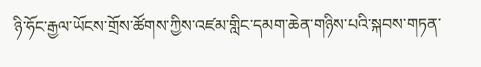ཉི་ཧོང་རྒྱལ་ཡོངས་གྲོས་ཚོགས་ཀྱིས་འཛམ་གླིང་དམག་ཆེན་གཉིས་པའི་སྐབས་གཏན་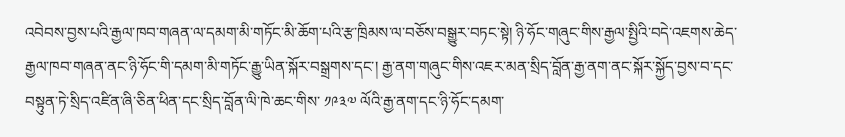འབེབས་བྱས་པའི་རྒྱལ་ཁབ་གཞན་ལ་དམག་མི་གཏོང་མི་ཆོག་པའི་རྩ་ཁྲིམས་ལ་བཅོས་བསྒྱུར་བཏང་སྟེ། ཉི་ཧོང་གཞུང་གིས་རྒྱལ་སྤྱིའི་བདེ་འཇགས་ཆེད་རྒྱལ་ཁབ་གཞན་ནང་ཉི་ཧོང་གི་དམག་མི་གཏོང་རྒྱུ་ཡིན་སྐོར་བསྒྲགས་དང་། རྒྱ་ནག་གཞུང་གིས་འཇར་མན་སྲིད་བློན་རྒྱ་ནག་ནང་སྐོར་སྐྱོད་བྱས་བ་དང་བསྟུན་ཏེ་སྲིད་འཛིན་ཞི་ཅིན་ཕིན་དང་སྲིད་བློན་ལི་ཁེ་ཆང་གིས་ ༡༩༣༧ ལོའི་རྒྱ་ནག་དང་ཉི་ཧོང་དམག་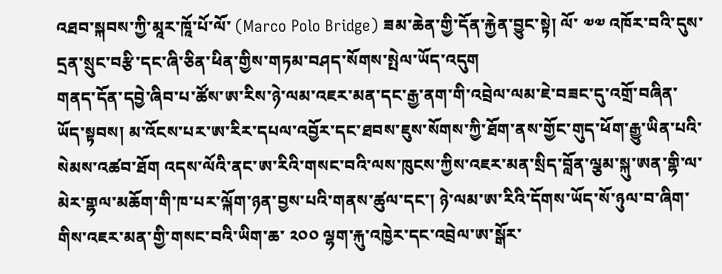འཐབ་སྐབས་ཀྱི་མཱར་ཁཱོ་པོ་ལོ་ (Marco Polo Bridge) ཟམ་ཆེན་གྱི་དོན་རྐྱེན་བྱུང་སྟེ། ལོ་ ༧༧ འཁོར་བའི་དུས་དྲན་སྲུང་བརྩི་དང་ཞི་ཅིན་ཕིན་གྱིས་གཏམ་བཤད་སོགས་སྤེལ་ཡོད་འདུག
གནད་དོན་དབྱེ་ཞིབ་པ་ཚོས་ཨ་རིས་ཉེ་ལམ་འཇར་མན་དང་རྒྱ་ནག་གི་འབྲེལ་ལམ་ཇེ་བཟང་དུ་འགྲོ་བཞིན་ཡོད་སྟབས། མ་འོངས་པར་ཨ་རིར་དཔལ་འབྱོར་དང་ཐབས་ཇུས་སོགས་ཀྱི་ཐོག་ནས་གྱོང་གུད་ཕོག་རྒྱུ་ཡིན་པའི་སེམས་འཚབ་ཐོག འདས་ལོའི་ནང་ཨ་རིའི་གསང་བའི་ལས་ཁུངས་ཀྱིས་འཇར་མན་སྲིད་བློན་ལྕམ་སྐུ་ཨན་གྷི་ལ་མེར་གྷལ་མཆོག་གི་ཁ་པར་ལྐོག་ཉན་བྱས་པའི་གནས་ཚུལ་དང་། ཉེ་ལམ་ཨ་རིའི་དོགས་ཡོད་སོ་ཉུལ་བ་ཞིག་གིས་འཇར་མན་གྱི་གསང་བའི་ཡིག་ཆ་ ༢༠༠ ལྷག་རྐུ་འཁྱེར་དང་འབྲེལ་ཨ་སྒོར་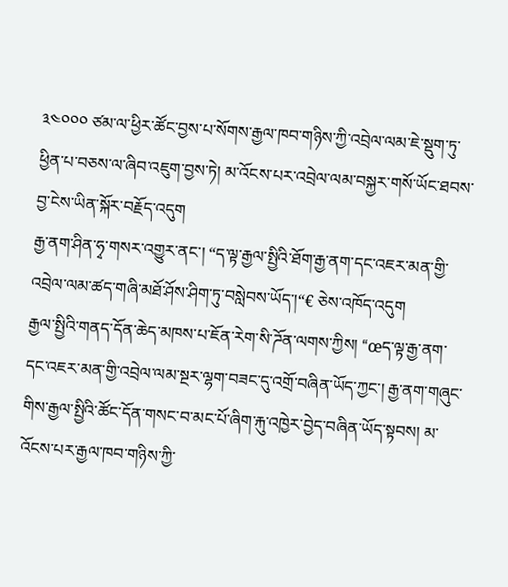༣༤༠༠༠ ཙམ་ལ་ཕྱིར་ཚོང་བྱས་པ་སོགས་རྒྱལ་ཁབ་གཉིས་ཀྱི་འབྲེལ་ལམ་ཇེ་སྡུག་ཏུ་ཕྱིན་པ་བཅས་ལ་ཞིབ་འཇུག་བྱས་ཏེ། མ་འོངས་པར་འབྲེལ་ལམ་བསྐྱར་གསོ་ཡོང་ཐབས་བྱ་ངེས་ཡིན་སྐོར་བརྗོད་འདུག
རྒྱ་ནག་ཤིན་ཧྭ་གསར་འགྱུར་ནང་། “ད་ལྟ་རྒྱལ་སྤྱིའི་ཐོག་རྒྱ་ནག་དང་འཇར་མན་གྱི་འབྲེལ་ལམ་ཚད་གཞི་མཐོ་ཤོས་ཤིག་ཏུ་བསླེབས་ཡོད་།“€ ཅེས་འཁོད་འདུག
རྒྱལ་སྤྱིའི་གནད་དོན་ཆེད་མཁས་པ་ཇོན་རེག་སི་ཌོན་ལགས་ཀྱིས། “œད་ལྟ་རྒྱ་ནག་དང་འཇར་མན་གྱི་འབྲེལ་ལམ་སྔར་ལྷག་བཟང་དུ་འགྲོ་བཞིན་ཡོད་ཀྱང་། རྒྱ་ནག་གཞུང་གིས་རྒྱལ་སྤྱིའི་ཚོང་དོན་གསང་བ་མང་པོ་ཞིག་རྐུ་འཁྱེར་བྱེད་བཞིན་ཡོད་སྟབས། མ་འོངས་པར་རྒྱལ་ཁབ་གཉིས་ཀྱི་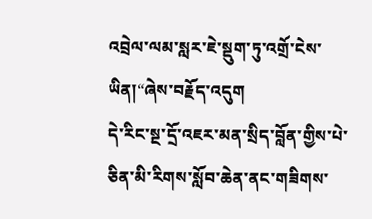འབྲེལ་ལམ་སླར་ཇེ་སྡུག་ཏུ་འགྲོ་ངེས་ཡིན།“ཞེས་བརྗོད་འདུག
དེ་རིང་སྔ་དྲོ་འཇར་མན་སྲིད་བློན་གྱིས་པེ་ཅིན་མི་རིགས་སློབ་ཆེན་ནང་གཟིགས་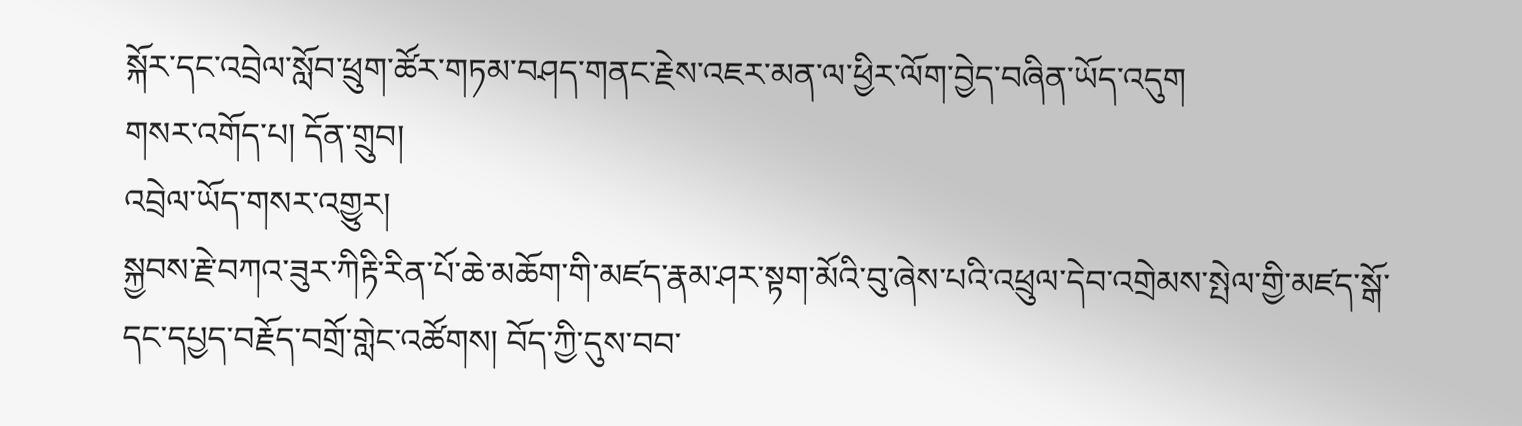སྐོར་དང་འབྲེལ་སློབ་ཕྲུག་ཚོར་གཏམ་བཤད་གནང་རྗེས་འཇར་མན་ལ་ཕྱིར་ལོག་བྱེད་བཞིན་ཡོད་འདུག
གསར་འགོད་པ། དོན་གྲུབ།
འབྲེལ་ཡོད་གསར་འགྱུར།
སྐྱབས་རྗེ་བཀའ་ཟུར་ཀིརྟི་རིན་པོ་ཆེ་མཆོག་གི་མཛད་རྣམ་ཤར་སྟག་མོའི་བུ་ཞེས་པའི་འཕྲུལ་དེབ་འགྲེམས་སྤེལ་གྱི་མཛད་སྒོ་དང་དཔྱད་བརྗོད་བགྲོ་གླེང་འཚོགས། བོད་ཀྱི་དུས་བབ་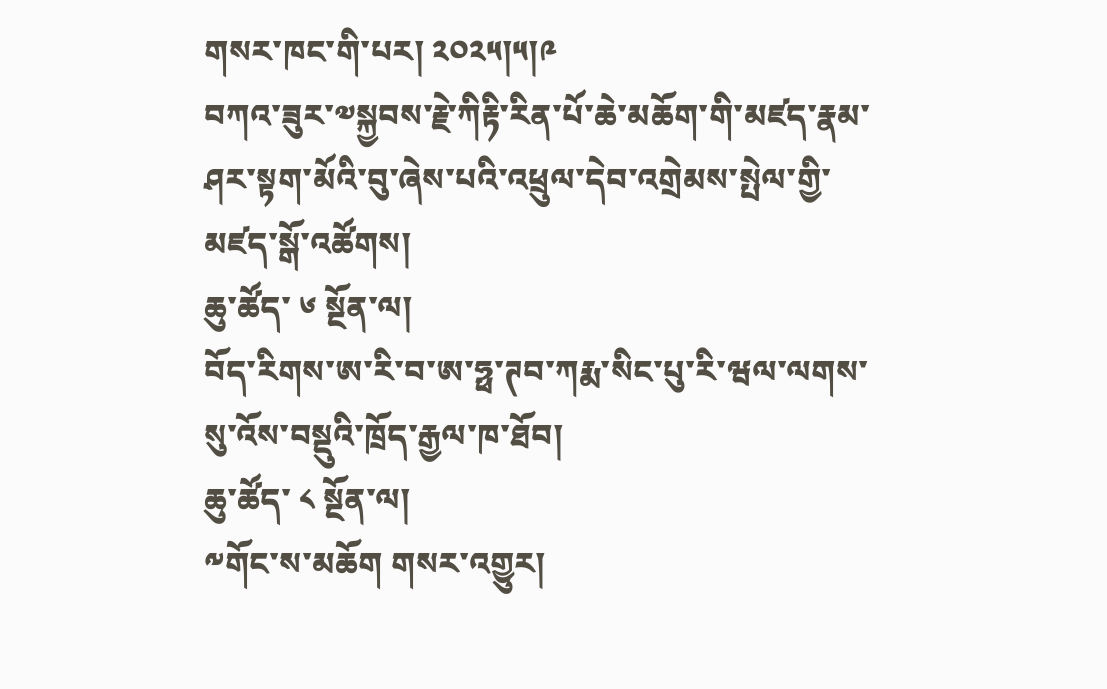གསར་ཁང་གི་པར། ༢༠༢༥།༥།༩
བཀའ་ཟུར་༧སྐྱབས་རྗེ་ཀིརྟི་རིན་པོ་ཆེ་མཆོག་གི་མཛད་རྣམ་ཤར་སྟག་མོའི་བུ་ཞེས་པའི་འཕྲུལ་དེབ་འགྲེམས་སྤེལ་གྱི་མཛད་སྒོ་འཚོགས།
ཆུ་ཚོད་ ༦ སྔོན་ལ།
བོད་རིགས་ཨ་རི་བ་ཨ་ཧྥ་ཊབ་ཀརྨ་སིང་པུ་རི་ཝལ་ལགས་སུ་འོས་བསྡུའི་ཁྲོད་རྒྱལ་ཁ་ཐོབ།
ཆུ་ཚོད་ ༨ སྔོན་ལ།
༸གོང་ས་མཆོག གསར་འགྱུར།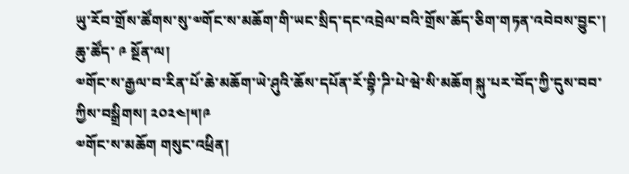ཡུ་རོབ་གྲོས་ཚོགས་སུ་༧གོང་ས་མཆོག་གི་ཡང་སྲིད་དང་འབྲེལ་བའི་གྲོས་ཆོད་ཅིག་གཏན་འབེབས་བྱུང་།
ཆུ་ཚོད་ ༩ སྔོན་ལ།
༧གོང་ས་རྒྱལ་བ་རིན་པོ་ཆེ་མཆོག་ཡེ་ཤུའི་ཆོས་དཔོན་རོ་བྷི་ཌི་པེ་ཝེ་སི་མཆོག སྐུ་པར་བོད་ཀྱི་དུས་བབ་ཀྱིས་བསྒྲིགས། ༢༠༢༤།༥།༩
༧གོང་ས་མཆོག གསུང་འཕྲིན།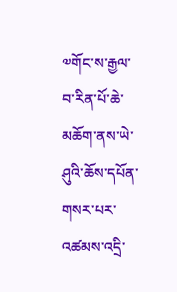༧གོང་ས་རྒྱལ་བ་རིན་པོ་ཆེ་མཆོག་ནས་ཡེ་ཤུའི་ཆོས་དཔོན་གསར་པར་འཚམས་འདྲི་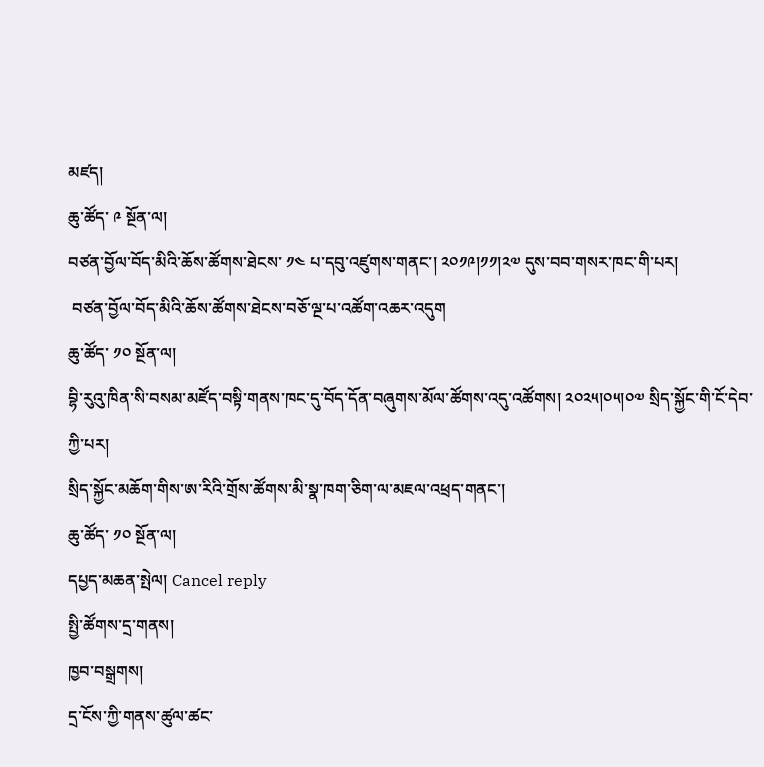མཛད།
ཆུ་ཚོད་ ༩ སྔོན་ལ།
བཙན་བྱོལ་བོད་མིའི་ཆོས་ཚོགས་ཐེངས་ ༡༤ པ་དབུ་འཛུགས་གནང་། ༢༠༡༩།༡༡།༢༧ དུས་བབ་གསར་ཁང་གི་པར།
 བཙན་བྱོལ་བོད་མིའི་ཆོས་ཚོགས་ཐེངས་བཅོ་ལྔ་པ་འཚོག་འཆར་འདུག
ཆུ་ཚོད་ ༡༠ སྔོན་ལ།
བྷི་རུའུ་ཁིན་སི་བསམ་མཛོད་བསྟི་གནས་ཁང་དུ་བོད་དོན་བཞུགས་མོལ་ཚོགས་འདུ་འཚོགས། ༢༠༢༥།༠༥།༠༧ སྲིད་སྐྱོང་གི་ངོ་དེབ་ཀྱི་པར།
སྲིད་སྐྱོང་མཆོག་གིས་ཨ་རིའི་གྲོས་ཚོགས་མི་སྣ་ཁག་ཅིག་ལ་མཇལ་འཕྲད་གནང་།
ཆུ་ཚོད་ ༡༠ སྔོན་ལ།
དཔྱད་མཆན་སྤེལ། Cancel reply
སྤྱི་ཚོགས་དྲ་གནས།
ཁྱབ་བསྒྲགས།
དྲ་ངོས་ཀྱི་གནས་ཚུལ་ཚང་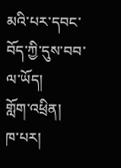མའི་པར་དབང་བོད་ཀྱི་དུས་བབ་ལ་ཡོད།
གློག་འཕྲིན།
ཁ་པར།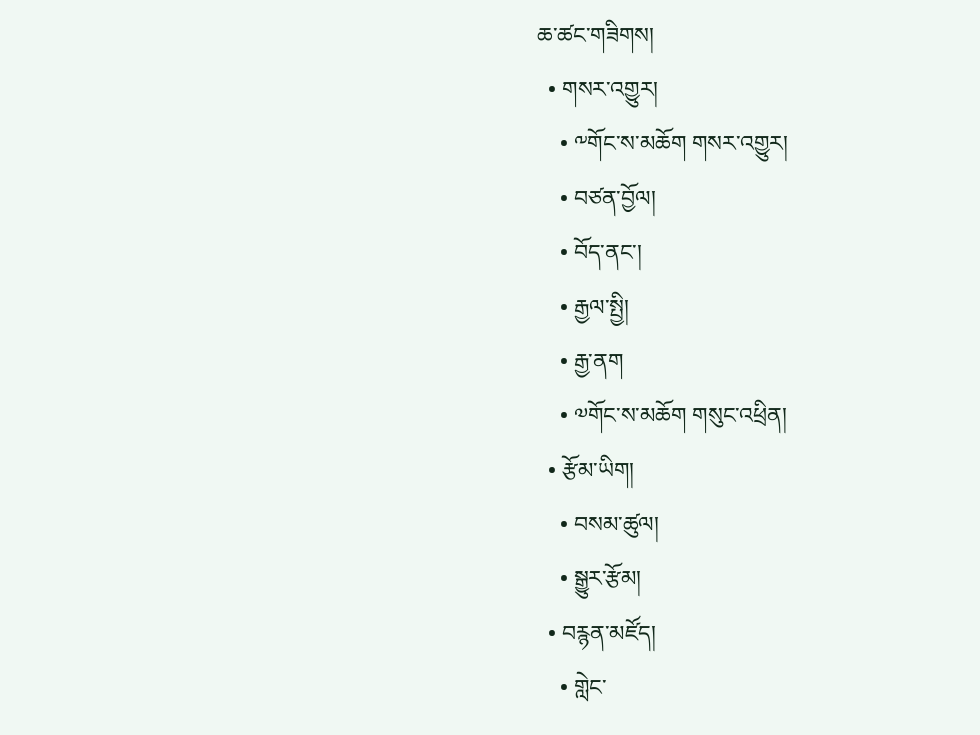ཆ་ཚང་གཟིགས།
  • གསར་འགྱུར།
    • ༸གོང་ས་མཆོག གསར་འགྱུར།
    • བཙན་བྱོལ།
    • བོད་ནང་།
    • རྒྱལ་སྤྱི།
    • རྒྱ་ནག
    • ༧གོང་ས་མཆོག གསུང་འཕྲིན།
  • རྩོམ་ཡིག།
    • བསམ་ཚུལ།
    • སྒྱུར་རྩོམ།
  • བརྙན་མཛོད།
    • གླེང་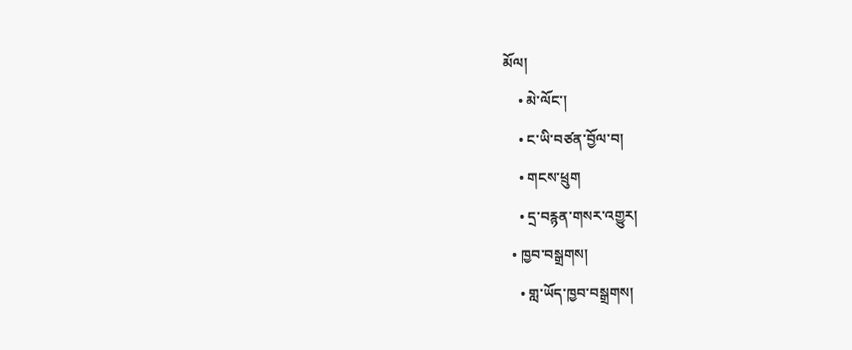མོལ།
    • མེ་ལོང་།
    • ང་ཡི་བཙན་བྱོལ་བ།
    • གངས་ཕྲུག
    • དྲ་བརྙན་གསར་འགྱུར།
  • ཁྱབ་བསྒྲགས།
    • གླ་ཡོད་ཁྱབ་བསྒྲགས།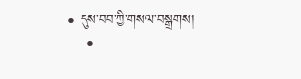• དུས་བབ་ཀྱི་གསལ་བསྒྲགས།
    •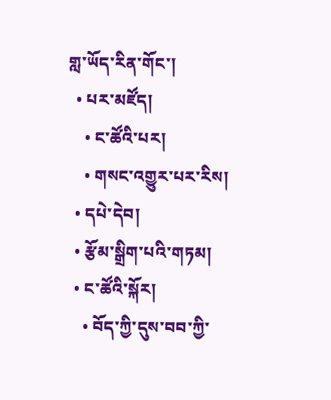གླ་ཡོད་རིན་གོང་།
  • པར་མཛོད།
    • ང་ཚོའི་པར།
    • གསང་འགྱུར་པར་རིས།
  • དཔེ་དེབ།
  • རྩོམ་སྒྲིག་པའི་གཏམ།
  • ང་ཚོའི་སྐོར།
    • བོད་ཀྱི་དུས་བབ་ཀྱི་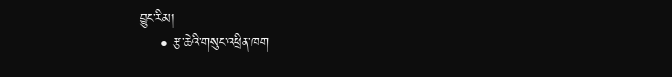བྱུང་རིམ།
    • རྩ་ཆེའི་གསུང་འཕྲིན་ཁག